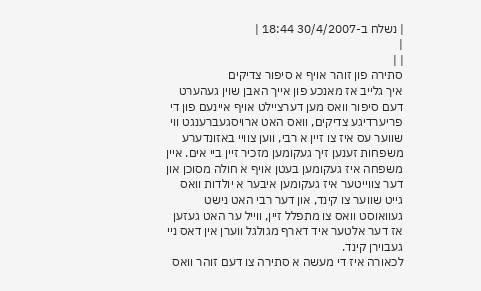| נשלח ב-30/4/2007 18:44 |
|
| |
סתירה פון זוהר אויף א סיפור צדיקים
איך גלייב אז מאנכע פון אייך האבן שוין געהערט דעם סיפור וואס מען דערציילט אויף איינעם פון די פריערדיגע צדיקים, וואס האט ארויסגעברענגט ווי שווער עס איז צו זיין א רבי, ווען צוויי באזונדערע משפחות זענען זיך געקומען מזכיר זיין ביי אים. איין משפחה איז געקומען בעטן אויף א חולה מסוכן און דער צווייטער איז געקומען איבער א יולדות וואס גייט שווער צו קינד, און דער רבי האט נישט געוואוסט וואס צו מתפלל זיין, ווייל ער האט געזען אז דער אלטער איד דארף מגולגל ווערן אין דאס ניי געבוירן קינד.
לכאורה איז די מעשה א סתירה צו דעם זוהר וואס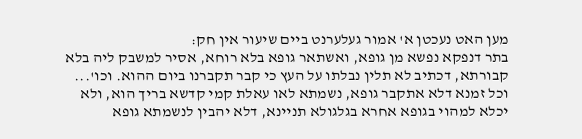מען האט נעכטן א' אמור געלערנט ביים שיעור אין חק:
בתר דנפקא נפשא מן גופא, ואשתאר גופא בלא רוחא, אסיר למשבק ליה בלא קבורתא, דכתיב לא תלין נבלתו על העץ כי קבר תקברנו ביום ההוא. וכו'... וכל זמנא דלא אתקבר גופא, נשמתא לאו עאלת קמי קדשא בריך הוא, ולא יכלא למהוי בגופא אחרא בגלגולא תניינא, דלא יהבין לנשמתא גופא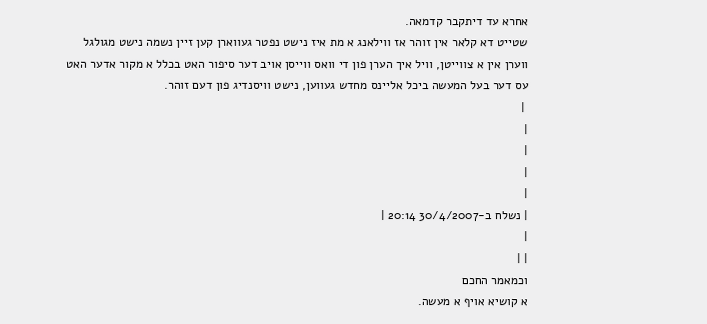אחרא עד דיתקבר קדמאה.
שטייט דא קלאר אין זוהר אז ווילאנג א מת איז נישט נפטר געווארן קען זיין נשמה נישט מגולגל ווערן אין א צווייטן, וויל איך הערן פון די וואס ווייסן אויב דער סיפור האט בכלל א מקור אדער האט עס דער בעל המעשה ביכל אליינס מחדש געווען, נישט וויסנדיג פון דעם זוהר.
 |
|
|
|
|
| נשלח ב-30/4/2007 20:14 |
|
| |
וכמאמר החכם
א קושיא אויף א מעשה.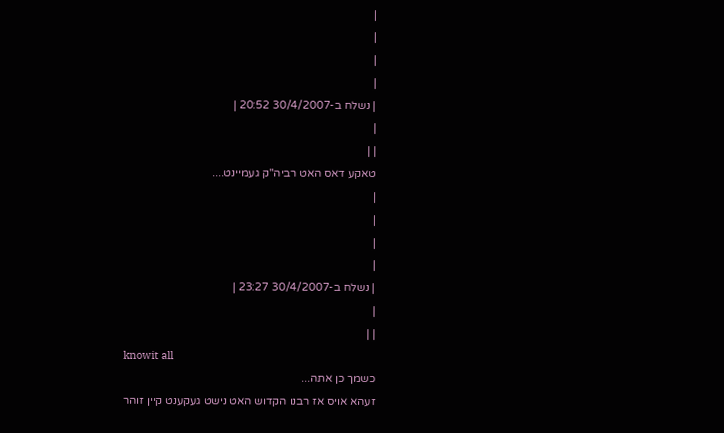|
|
|
|
| נשלח ב-30/4/2007 20:52 |
|
| |
טאקע דאס האט רביה"ק געמיינט....
|
|
|
|
| נשלח ב-30/4/2007 23:27 |
|
| |
knowit all
כשמך כן אתה...
זעהא אויס אז רבנו הקדוש האט נישט געקענט קיין זוהר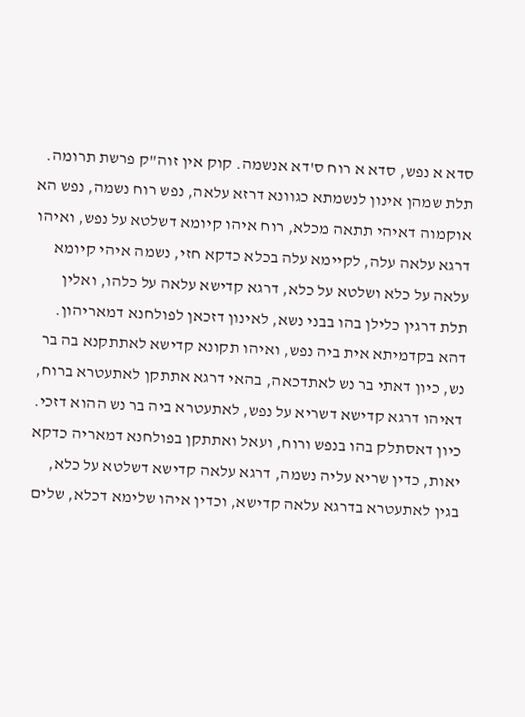סדא א נפש, סדא א רוח ס'דא אנשמה. קוק אין זוה"ק פרשת תרומה.
תלת שמהן אינון לנשמתא כגוונא דרזא עלאה, נפש רוח נשמה, נפש הא אוקמוה דאיהי תתאה מכלא, רוח איהו קיומא דשלטא על נפש, ואיהו דרגא עלאה עלה, לקיימא עלה בכלא כדקא חזי, נשמה איהי קיומא עלאה על כלא ושלטא על כלא, דרגא קדישא עלאה על כלהו, ואלין תלת דרגין כלילן בהו בבני נשא, לאינון דזכאן לפולחנא דמאריהון. דהא בקדמיתא אית ביה נפש, ואיהו תקונא קדישא לאתתקנא בה בר נש, כיון דאתי בר נש לאתדכאה, בהאי דרגא אתתקן לאתעטרא ברוח, דאיהו דרגא קדישא דשריא על נפש, לאתעטרא ביה בר נש ההוא דזכי. כיון דאסתלק בהו בנפש ורוח, ועאל ואתתקן בפולחנא דמאריה כדקא יאות, כדין שריא עליה נשמה, דרגא עלאה קדישא דשלטא על כלא, בגין לאתעטרא בדרגא עלאה קדישא, וכדין איהו שלימא דכלא, שלים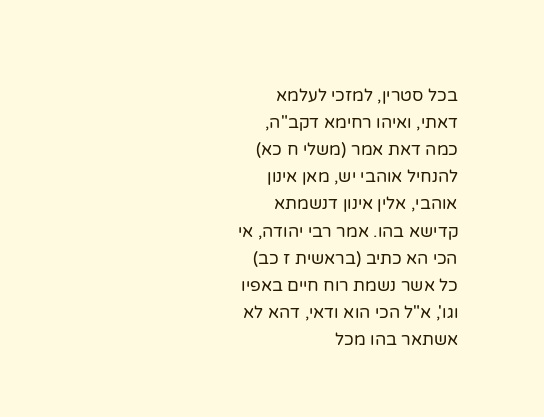בכל סטרין, למזכי לעלמא דאתי, ואיהו רחימא דקב"ה, כמה דאת אמר (משלי ח כא) להנחיל אוהבי יש, מאן אינון אוהבי, אלין אינון דנשמתא קדישא בהו. אמר רבי יהודה, אי הכי הא כתיב (בראשית ז כב) כל אשר נשמת רוח חיים באפיו וגו', א"ל הכי הוא ודאי, דהא לא אשתאר בהו מכל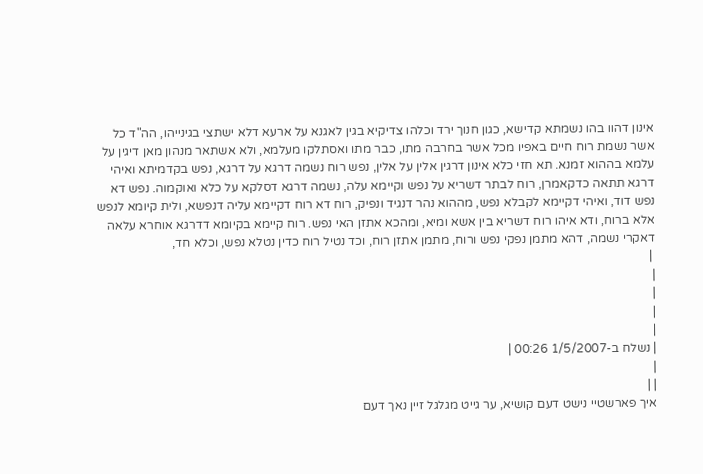אינון דהוו בהו נשמתא קדישא, כגון חנוך ירד וכלהו צדיקיא בגין לאגנא על ארעא דלא ישתצי בגינייהו, הה"ד כל אשר נשמת רוח חיים באפיו מכל אשר בחרבה מתו, כבר מתו ואסתלקו מעלמא, ולא אשתאר מנהון מאן דיגין על עלמא בההוא זמנא. תא חזי כלא אינון דרגין אלין על אלין, נפש רוח נשמה דרגא על דרגא, נפש בקדמיתא ואיהי דרגא תתאה כדקאמרן, רוח לבתר דשריא על נפש וקיימא עלה, נשמה דרגא דסלקא על כלא ואוקמוה. נפש דא נפש דוד, ואיהי דקיימא לקבלא נפש, מההוא נהר דנגיד ונפיק, רוח דא רוח דקיימא עליה דנפשא, ולית קיומא לנפש אלא ברוח, ודא איהו רוח דשריא בין אשא ומיא, ומהכא אתזן האי נפש. רוח קיימא בקיומא דדרגא אוחרא עלאה דאקרי נשמה, דהא מתמן נפקי נפש ורוח, מתמן אתזן רוח, וכד נטיל רוח כדין נטלא נפש, וכלא חד,
 |
|
|
|
|
| נשלח ב-1/5/2007 00:26 |
|
| |
איך פארשטיי נישט דעם קושיא, ער גייט מגלגל זיין נאך דעם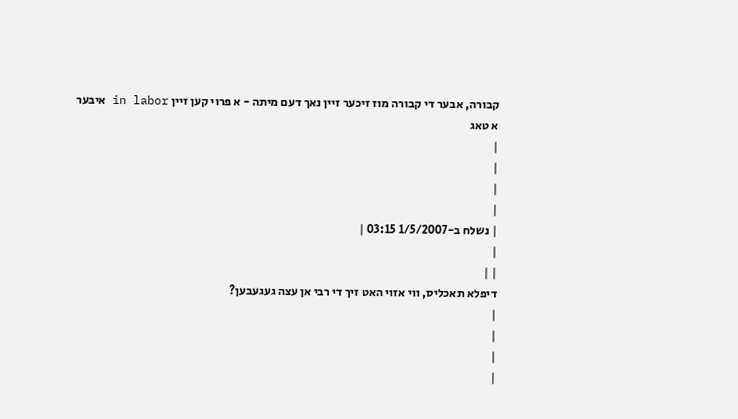קבורה, אבער די קבורה מוז זיכער זיין נאך דעם מיתה - א פרוי קען זיין in labor איבער א טאג
|
|
|
|
| נשלח ב-1/5/2007 03:15 |
|
| |
דיפלא תאכליס, ווי אזוי האט זיך די רבי אן עצה געגעבען?
|
|
|
|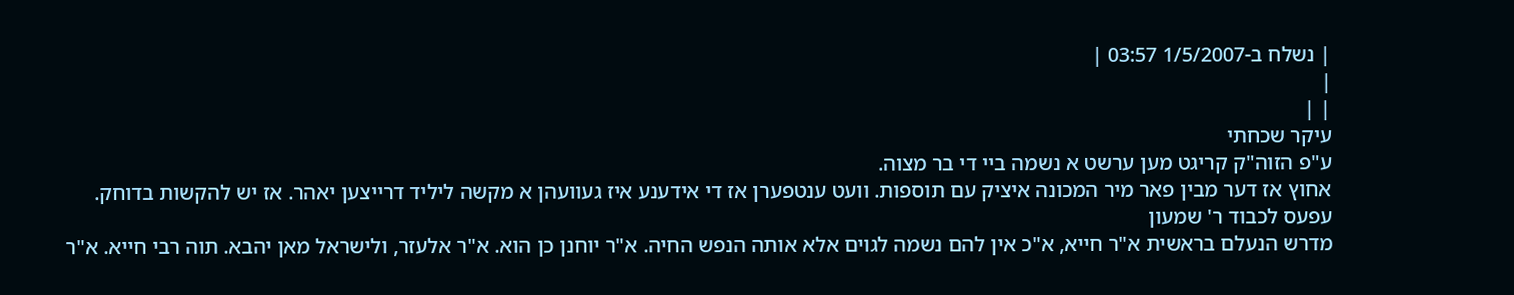| נשלח ב-1/5/2007 03:57 |
|
| |
עיקר שכחתי
ע"פ הזוה"ק קריגט מען ערשט א נשמה ביי די בר מצוה.
אחוץ אז דער מבין פאר מיר המכונה איציק עם תוספות. וועט ענטפערן אז די אידענע איז געוועהן א מקשה ליליד דרייצען יאהר. אז יש להקשות בדוחק.
עפעס לכבוד ר' שמעון
מדרש הנעלם בראשית א"ר חייא, א"כ אין להם נשמה לגוים אלא אותה הנפש החיה. א"ר יוחנן כן הוא. א"ר אלעזר, ולישראל מאן יהבא. תוה רבי חייא. א"ר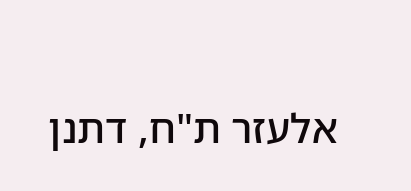אלעזר ת"ח, דתנן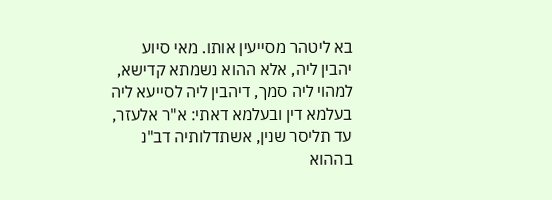בא ליטהר מסייעין אותו. מאי סיוע יהבין ליה, אלא ההוא נשמתא קדישא, למהוי ליה סמך, דיהבין ליה לסייעא ליה בעלמא דין ובעלמא דאתי: א"ר אלעזר, עד תליסר שנין, אשתדלותיה דב"נ בההוא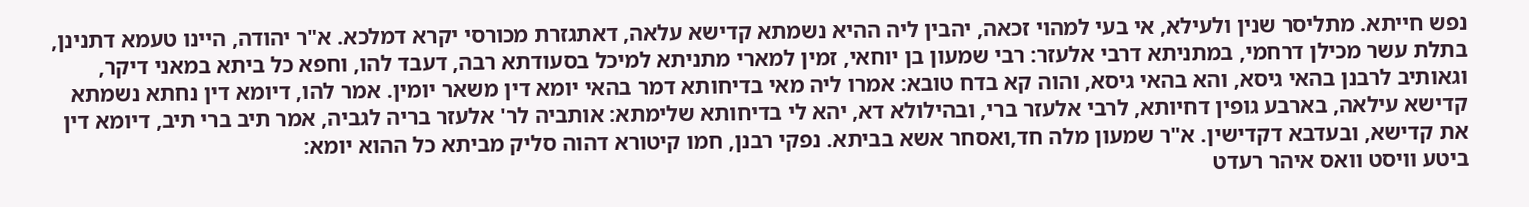נפש חייתא. מתליסר שנין ולעילא, אי בעי למהוי זכאה, יהבין ליה ההיא נשמתא קדישא עלאה, דאתגזרת מכורסי יקרא דמלכא. א"ר יהודה, היינו טעמא דתנינן, בתלת עשר מכילן דרחמי, במתניתא דרבי אלעזר: רבי שמעון בן יוחאי, זמין למארי מתניתא למיכל בסעודתא רבה, דעבד להו, וחפא כל ביתא במאני דיקר, וגאותיב לרבנן בהאי גיסא, והא בהאי גיסא, והוה קא בדח טובא: אמרו ליה מאי בדיחותא דמר בהאי יומא דין משאר יומין. אמר להו, דיומא דין נחתא נשמתא קדישא עילאה, בארבע גופין דחיותא, לרבי אלעזר ברי, ובהילולא דא, יהא לי בדיחותא שלימתא: אותביה לר' אלעזר בריה לגביה, אמר תיב ברי תיב, דיומא דין את קדישא, ובעדבא דקדישין. א"ר שמעון מלה חד,ואסחר אשא בביתא. נפקי רבנן, חמו קיטורא דהוה סליק מביתא כל ההוא יומא:
ביטע וויסט וואס איהר רעדט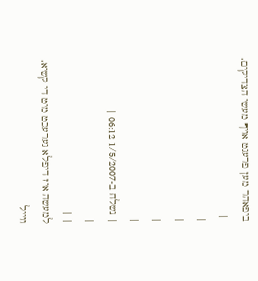ביפאהר מען פרעגט אויף מעשי הצדיקים.
 |
|
|
|
|
| נשלח ב-1/5/2007 06:12 |
|
| |
למעשה איז דיפלא גערעכט מיט די קשיא.
ווייל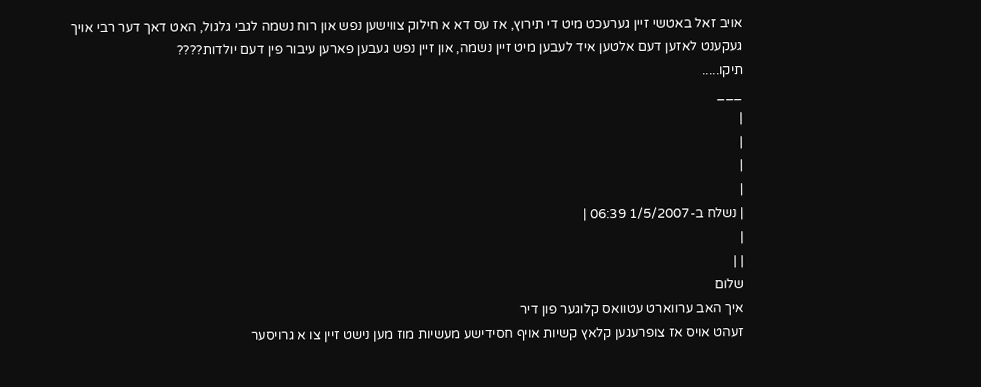אויב זאל באטשי זיין גערעכט מיט די תירוץ, אז עס דא א חילוק צווישען נפש און רוח נשמה לגבי גלגול, האט דאך דער רבי אויך געקענט לאזען דעם אלטען איד לעבען מיט זיין נשמה, און זיין נפש געבען פארען עיבור פין דעם יולדות????
תיקו.....
___
|
|
|
|
| נשלח ב-1/5/2007 06:39 |
|
| |
שלום
איך האב ערווארט עטוואס קלוגער פון דיר
זעהט אויס אז צופרעגען קלאץ קשיות אויף חסידישע מעשיות מוז מען נישט זיין צו א גרויסער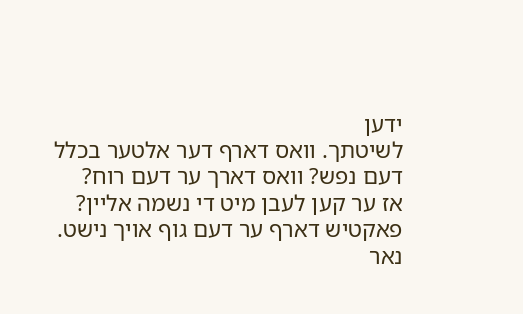ידען
לשיטתך. וואס דארף דער אלטער בכלל דעם נפש? וואס דארך ער דעם רוח?
אז ער קען לעבן מיט די נשמה אליין?
פאקטיש דארף ער דעם גוף אויך נישט.
נאר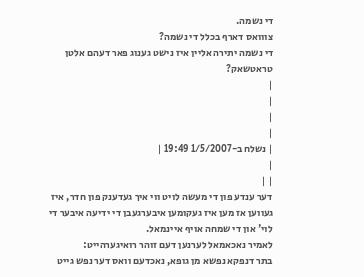די נשמה.
צווואס דארף בכלל די נשמה?
די נשמה יתירה אליין איז נישט גענוג פאר דעהם אלטן טראטשאק?
|
|
|
|
| נשלח ב-1/5/2007 19:49 |
|
| |
דער ענדע פון די מעשה לויט ווי איך געדענק פון חדר, איז געווען אז מען איז געקומען איבערגעבן די ידיעה איבער די לוי' און די שמחה אויף איינמאל.
לאמיר נאכאמאל לערנען דעם זוהר רואיגערהייט:
בתר דנפקא נפשא מן גופא, נאכדעם וואס דער נפש גייט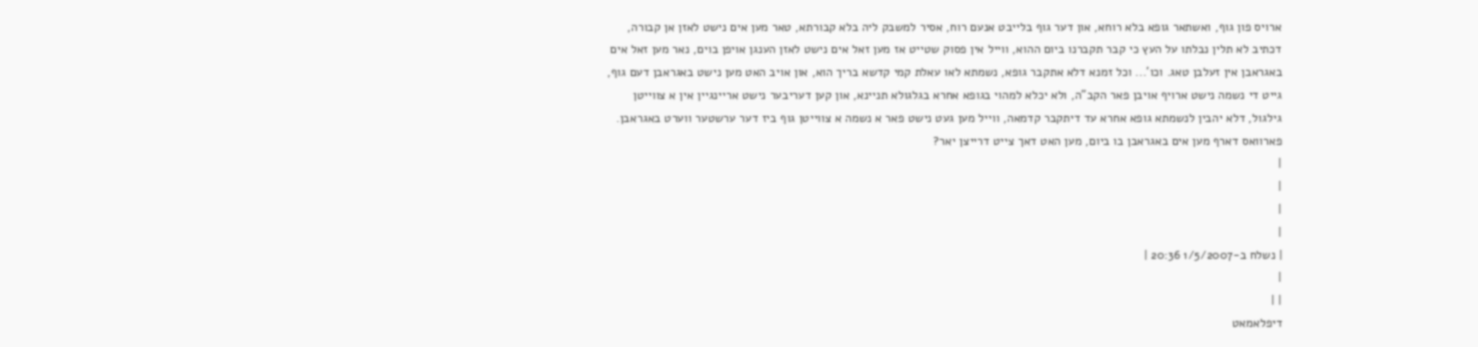ארויס פון גוף, ואשתאר גופא בלא רוחא, און דער גוף בלייבט אנעם רוח, אסיר למשבק ליה בלא קבורתא, טאר מען אים נישט לאזן אן קבורה, דכתיב לא תלין נבלתו על העץ כי קבר תקברנו ביום ההוא, ווייל אין פסוק שטייט אז מען זאל אים נישט לאזן הענגן אויפן בוים, נאר מען זאל אים באגראבן אין זעלבן טאג. וכו'... וכל זמנא דלא אתקבר גופא, נשמתא לאו עאלת קמי קדשא בריך הוא, און אויב האט מען נישט באגראבן דעם גוף, גייט די נשמה נישט ארויף אויבן פאר הקב"ה, ולא יכלא למהוי בגופא אחרא בגלגולא תניינא, און קען דעריבער נישט אריינגיין אין א צווייטן גילגול, דלא יהבין לנשמתא גופא אחרא עד דיתקבר קדמאה, ווייל מען געט נישט פאר א נשמה א צווייטן גוף ביז דער ערשטער ווערט באגראבן.
פארוואס דארף מען אים באגראבן בו ביום, מען האט דאך צייט דרייצן יאר?
|
|
|
|
| נשלח ב-1/5/2007 20:36 |
|
| |
דיפלאמאט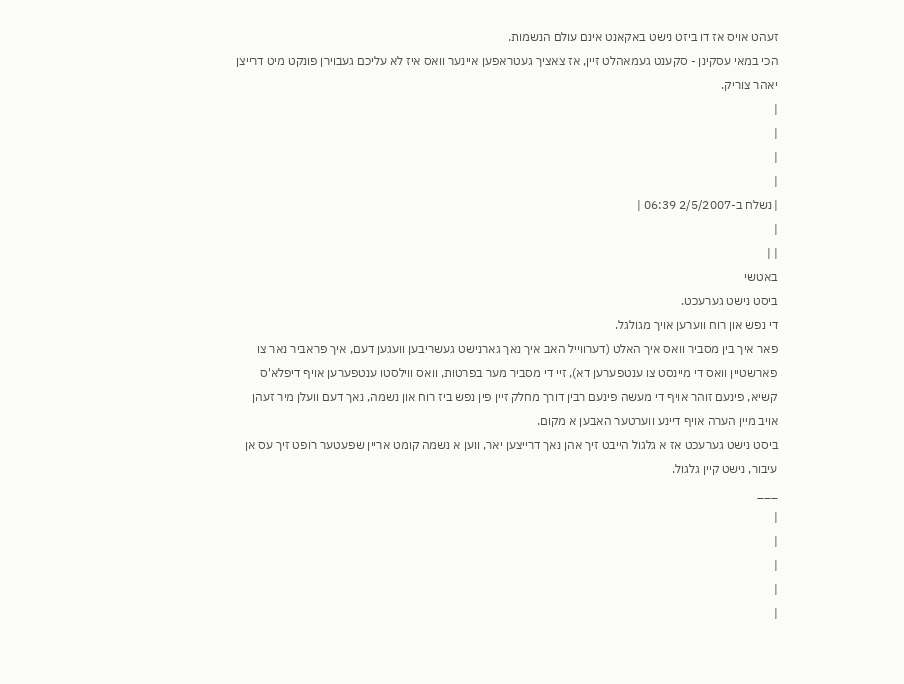זעהט אויס אז דו ביזט נישט באקאנט אינם עולם הנשמות.
הכי במאי עסקינן - סקענט געמאהלט זיין, אז צאציך געטראפען איינער וואס איז לא עליכם געבוירן פונקט מיט דרייצן יאהר צוריק.
|
|
|
|
| נשלח ב-2/5/2007 06:39 |
|
| |
באטשי
ביסט נישט גערעכט.
די נפש און רוח ווערען אויך מגולגל.
פאר איך בין מסביר וואס איך האלט (דערווייל האב איך נאך גארנישט געשריבען וועגען דעם, איך פראביר נאר צו פארשטיין וואס די מיינסט צו ענטפערען דא), זיי די מסביר מער בפרטות, וואס ווילסטו ענטפערען אויף דיפלא'ס קשיא, פינעם זוהר אויף די מעשה פינעם רבין דורך מחלק זיין פין נפש ביז רוח און נשמה, נאך דעם וועלן מיר זעהן אויב מיין הערה אויף דיינע ווערטער האבען א מקום.
ביסט נישט גערעכט אז א גלגול הייבט זיך אהן נאך דרייצען יאר, ווען א נשמה קומט אריין שפעטער רופט זיך עס אן עיבור, נישט קיין גלגול.
___
|
|
|
|
|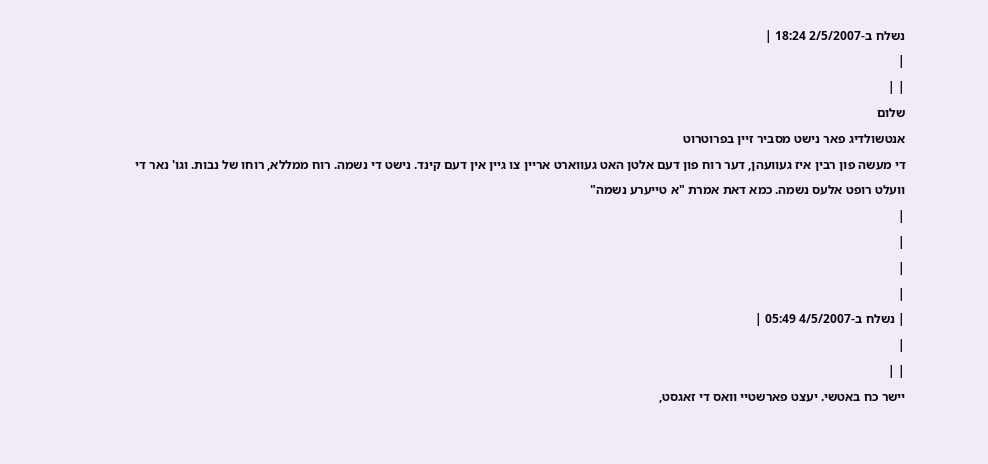נשלח ב-2/5/2007 18:24 |
|
| |
שלום
אנטשולדיג פאר נישט מסביר זיין בפרוטרוט
די מעשה פון רבין איז געוועהן, דער רוח פון דעם אלטן האט געווארט אריין צו גיין אין דעם קינד. נישט די נשמה. רוח ממללא, רוחו של נבות. וגו' נאר די וועלט רופט אלעס נשמה. כמא דאת אמרת "א טייערע נשמה"
|
|
|
|
| נשלח ב-4/5/2007 05:49 |
|
| |
יישר כח באטשי. יעצט פארשטיי וואס די זאגסט,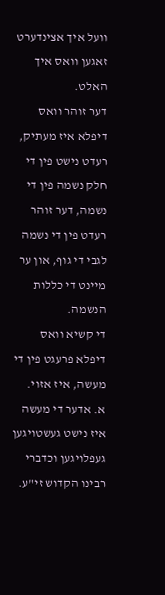וועל איך אצינדערט זאגען וואס איך האלט.
דער זוהר וואס דיפלא איז מעתיק, רעדט נישט פין די חלק נשמה פין די נשמה, דער זוהר רעדט פין די נשמה לגבי די גוף, און ער מיינט די כללות הנשמה.
די קשיא וואס דיפלא פרעגט פין די מעשה, איז אזוי.
א. אדער די מעשה איז נישט געשטויגען געפלויגען וכדברי רבינו הקדוש זי"ע.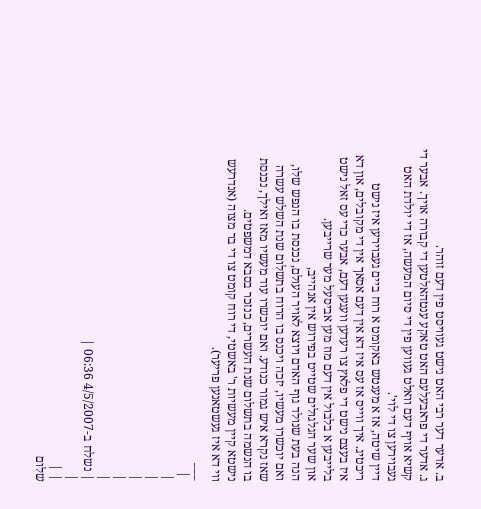ב. אדער דער רבי האט נישט געוויסט פין דעם זוהר.
ג. אדער די פראבעלעם האט טאקע ענטהאלטען די קבורה אויך. אבער די קשיא אויף דעם וואלט געווען פין די סיום המעשה, אז די יולדת האט געבוירען צו די לוי'.
דיין שיטה, אז א מענטש באקומט א רוח ביים געבוירען איז נישט ריכטיג. איך ווייס אז עס איז דא אין דעם אסאך אין די מקובלים, און דא איז בעצם נישט די פלאץ צו רעדען וועגען דעם, אבער כדי עס זאל נישט בלייבען א בלבול אין דעם מוז מען אביסעל מער שרייבען.
און שער הגלגולים שטייט בפירוש אין אנהייב,
הנה בעת שנולד גוף האדם ויוצא לאויר העולם, נכנסת בו הנפש שלו, ואם יוכשרו מעשיו, יזכה ויכנס בו הרוח בתשלום שנת השלש עשרה שאז נקרא איש גמור כנודע. ואם יוכשרו עוד מעשיו מאז ואילך, נכנסת בו הנשמה בתשלום שנת העשרים, כנזכר בסבא דמשפטים.
נישטא קיין מעשיות ר' באשטי, די רוח קומט צו די בר מצוה (אנדרעש ווי דא איז געשטאנען פריער).
___
 |
|
|
|
|
|
| נשלח ב-4/5/2007 06:36 |
|
| |
שלום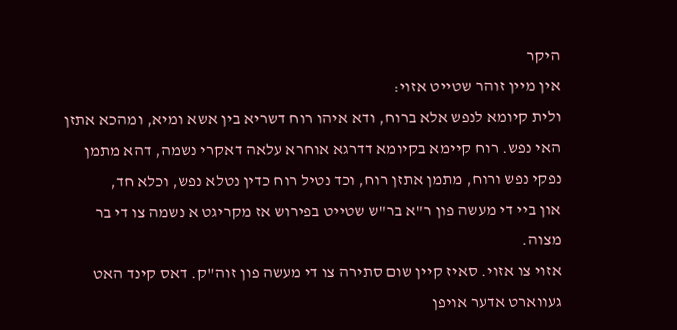היקר
אין מיין זוהר שטייט אזוי:
ולית קיומא לנפש אלא ברוח, ודא איהו רוח דשריא בין אשא ומיא, ומהכא אתזן האי נפש. רוח קיימא בקיומא דדרגא אוחרא עלאה דאקרי נשמה, דהא מתמן נפקי נפש ורוח, מתמן אתזן רוח, וכד נטיל רוח כדין נטלא נפש, וכלא חד,
און ביי די מעשה פון ר"א בר"ש שטייט בפירוש אז מקריגט א נשמה צו די בר מצוה.
אזוי צו אזוי. סאיז קיין שום סתירה צו די מעשה פון זוה"ק. דאס קינד האט געווארט אדער אויפן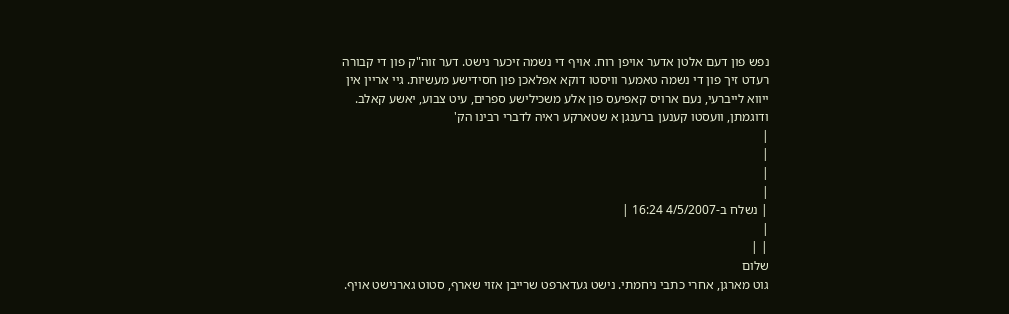נפש פון דעם אלטן אדער אויפן רוח. אויף די נשמה זיכער נישט. דער זוה"ק פון די קבורה רעדט זיך פון די נשמה טאמער וויסטו דוקא אפלאכן פון חסידישע מעשיות. גיי אריין אין ייווא לייברעי, נעם ארויס קאפיעס פון אלע משכילישע ספרים, עיט צבוע, יאשע קאלב. ודוגמתן, וועסטו קענען ברענגן א שטארקע ראיה לדברי רבינו הק'
|
|
|
|
| נשלח ב-4/5/2007 16:24 |
|
| |
שלום
גוט מארגן, אחרי כתבי ניחמתי. נישט געדארפט שרייבן אזוי שארף, סטוט גארנישט אויף.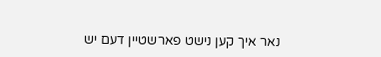נאר איך קען נישט פארשטיין דעם יש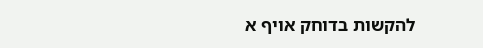להקשות בדוחק אויף א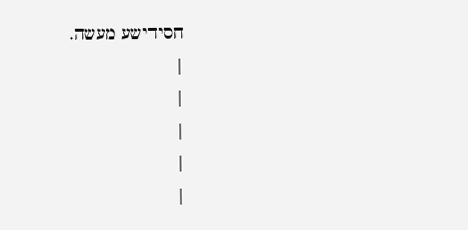חסידישע מעשה.
|
|
|
|
|